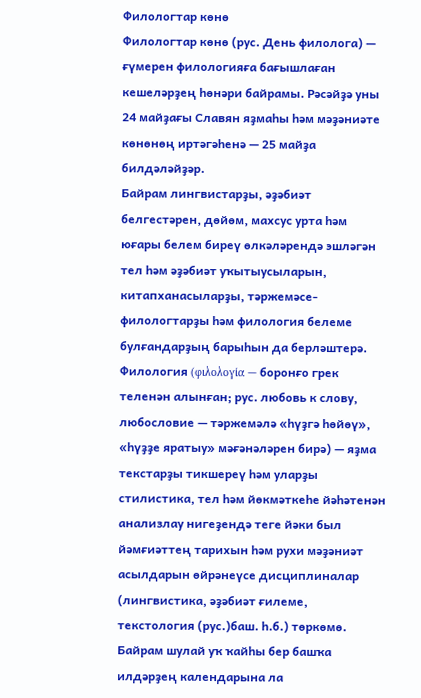Филологтар көнө
Филологтар көнө (рус. День филолога) — ғүмерен филологияға бағышлаған кешеләрҙең һөнәри байрамы. Рәсәйҙә уны 24 майҙағы Славян яҙмаһы һәм мәҙәниәте көнөнөң иртәгәһенә — 25 майҙа билдәләйҙәр.
Байрам лингвистарҙы, әҙәбиәт белгестәрен, дөйөм, махсус урта һәм юғары белем биреү өлкәләрендә эшләгән тел һәм әҙәбиәт уҡытыусыларын, китапханасыларҙы, тәржемәсе-филологтарҙы һәм филология белеме булғандарҙың барыһын да берләштерә.
Филология (φιλολογία — боронғо грек теленән алынған; рус. любовь к слову, любословие — тәржемәлә «һүҙгә һөйөү», «һүҙҙе яратыу» мәғәнәләрен бирә) — яҙма текстарҙы тикшереү һәм уларҙы стилистика, тел һәм йөкмәткеһе йәһәтенән анализлау нигеҙендә теге йәки был йәмғиәттең тарихын һәм рухи мәҙәниәт асылдарын өйрәнеүсе дисциплиналар (лингвистика, әҙәбиәт ғилеме, текстология (рус.)баш. һ.б.) төркөмө.
Байрам шулай уҡ ҡайһы бер башҡа илдәрҙең календарына ла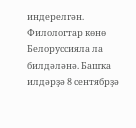индерелгән. Филологтар көнө Белоруссияла ла билдәләнә. Башҡа илдәрҙә 8 сентябрҙә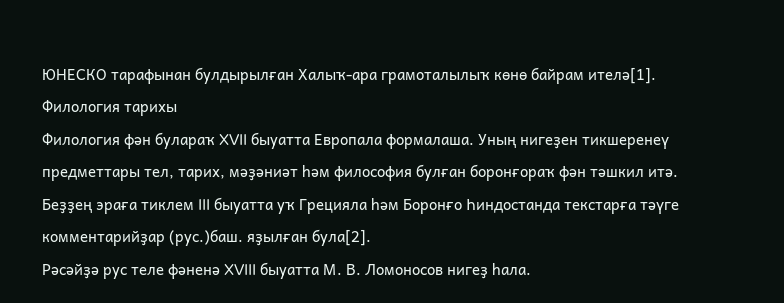ЮНЕСКО тарафынан булдырылған Халыҡ-ара грамоталылыҡ көнө байрам ителә[1].
Филология тарихы
Филология фән булараҡ XVII быуатта Европала формалаша. Уның нигеҙен тикшеренеү предметтары тел, тарих, мәҙәниәт һәм философия булған боронғораҡ фән тәшкил итә. Беҙҙең эраға тиклем III быуатта уҡ Грецияла һәм Боронғо Һиндостанда текстарға тәүге комментарийҙар (рус.)баш. яҙылған була[2].
Рәсәйҙә рус теле фәненә XVIII быуатта М. В. Ломоносов нигеҙ һала.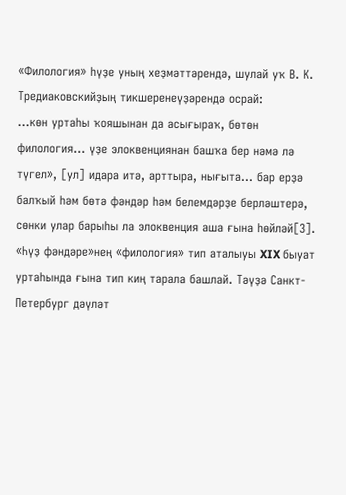«Филология» һүҙе уның хеҙмәттәрендә, шулай уҡ В. К. Тредиаковскийҙың тикшеренеүҙәрендә осрай:
…көн уртаһы ҡояшынан да асығыраҡ, бөтөн филология… үҙе элоквенциянан башҡа бер нәмә лә түгел», [ул] идара итә, арттыра, нығыта… бар ерҙә балҡый һәм бөтә фәндәр һәм белемдәрҙе берләштерә, сөнки улар барыһы ла элоквенция аша ғына һөйләй[3].
«Һүҙ фәндәре»нең «филология» тип аталыуы XIX быуат уртаһында ғына тип киң тарала башлай. Тәүҙә Санкт-Петербург дәүләт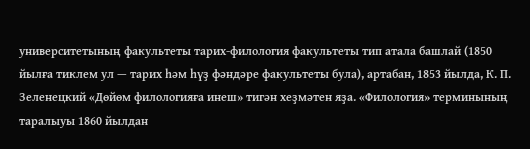университетының факультеты тарих-филология факультеты тип атала башлай (1850 йылға тиклем ул — тарих һәм һүҙ фәндәре факультеты була), артабан, 1853 йылда, К. П. Зеленецкий «Дөйөм филологияға инеш» тигән хеҙмәтен яҙа. «Филология» терминының таралыуы 1860 йылдан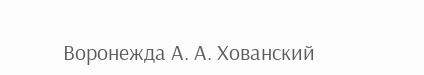Воронежда А. А. Хованский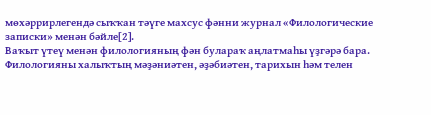мөхәррирлегендә сыҡҡан тәүге махсус фәнни журнал «Филологические записки» менән бәйле[2].
Ваҡыт үтеү менән филологияның фән булараҡ аңлатмаһы үҙгәрә бара. Филологияны халыҡтың мәҙәниәтен, әҙәбиәтен, тарихын һәм телен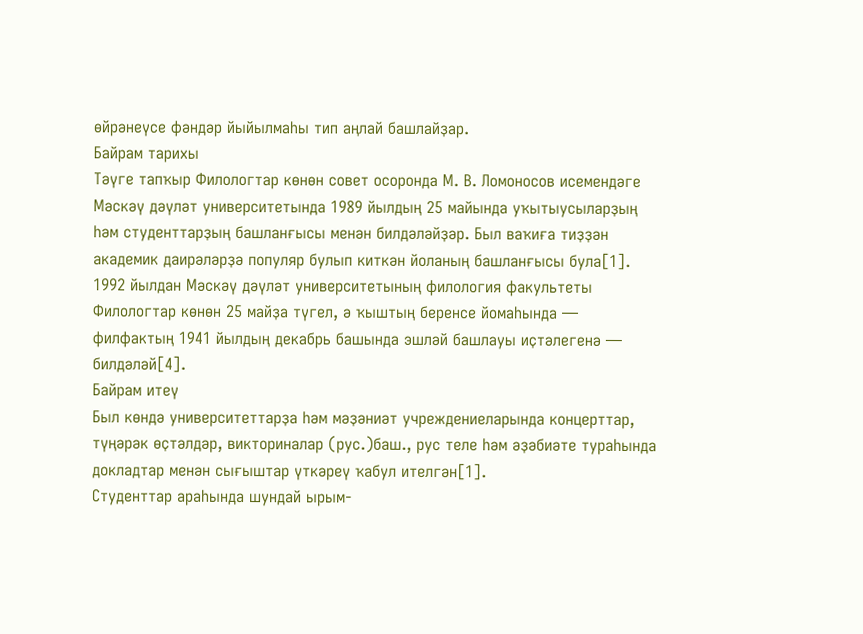өйрәнеүсе фәндәр йыйылмаһы тип аңлай башлайҙар.
Байрам тарихы
Тәүге тапҡыр Филологтар көнөн совет осоронда М. В. Ломоносов исемендәге Мәскәү дәүләт университетында 1989 йылдың 25 майында уҡытыусыларҙың һәм студенттарҙың башланғысы менән билдәләйҙәр. Был ваҡиға тиҙҙән академик даирәләрҙә популяр булып киткән йоланың башланғысы була[1].
1992 йылдан Мәскәү дәүләт университетының филология факультеты Филологтар көнөн 25 майҙа түгел, ә ҡыштың беренсе йомаһында — филфактың 1941 йылдың декабрь башында эшләй башлауы иҫтәлегенә — билдәләй[4].
Байрам итеү
Был көндә университеттарҙа һәм мәҙәниәт учреждениеларында концерттар, түңәрәк өҫтәлдәр, викториналар (рус.)баш., рус теле һәм әҙәбиәте тураһында докладтар менән сығыштар үткәреү ҡабул ителгән[1].
Студенттар араһында шундай ырым-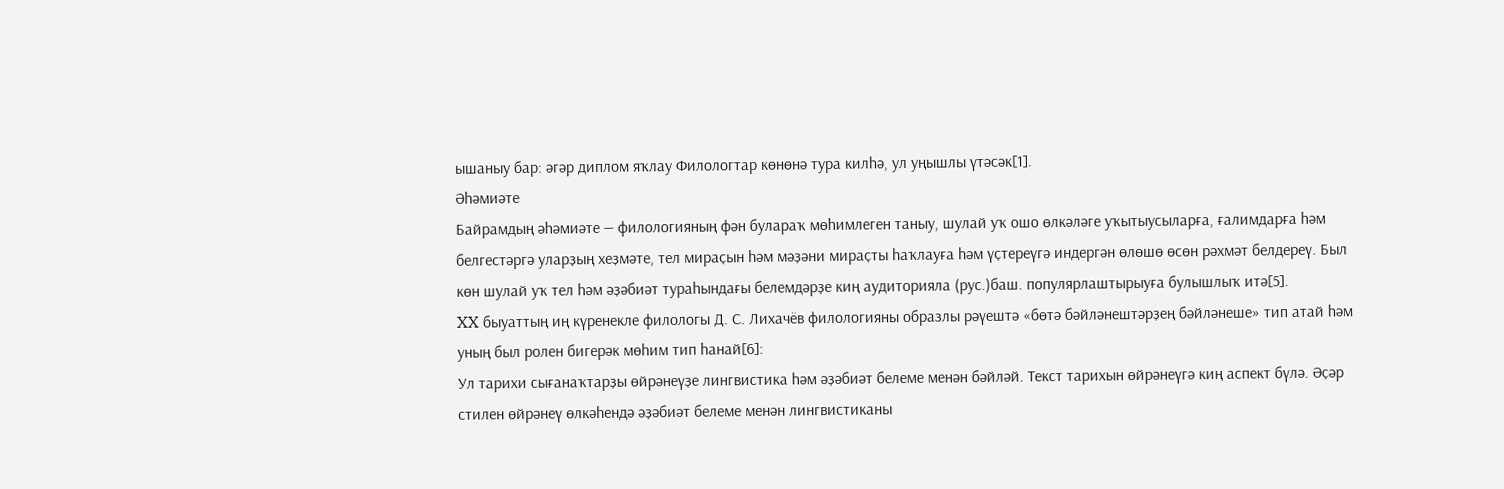ышаныу бар: әгәр диплом яҡлау Филологтар көнөнә тура килһә, ул уңышлы үтәсәк[1].
Әһәмиәте
Байрамдың әһәмиәте — филологияның фән булараҡ мөһимлеген таныу, шулай уҡ ошо өлкәләге уҡытыусыларға, ғалимдарға һәм белгестәргә уларҙың хеҙмәте, тел мираҫын һәм мәҙәни мираҫты һаҡлауға һәм үҫтереүгә индергән өлөшө өсөн рәхмәт белдереү. Был көн шулай уҡ тел һәм әҙәбиәт тураһындағы белемдәрҙе киң аудиторияла (рус.)баш. популярлаштырыуға булышлыҡ итә[5].
XX быуаттың иң күренекле филологы Д. С. Лихачёв филологияны образлы рәүештә «бөтә бәйләнештәрҙең бәйләнеше» тип атай һәм уның был ролен бигерәк мөһим тип һанай[6]:
Ул тарихи сығанаҡтарҙы өйрәнеүҙе лингвистика һәм әҙәбиәт белеме менән бәйләй. Текст тарихын өйрәнеүгә киң аспект бүлә. Әҫәр стилен өйрәнеү өлкәһендә әҙәбиәт белеме менән лингвистиканы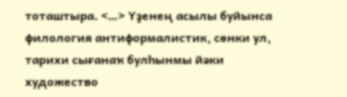тоташтыра. <…> Үҙенең асылы буйынса филология антиформалистик, сөнки ул, тарихи сығанаҡ булһынмы йәки художество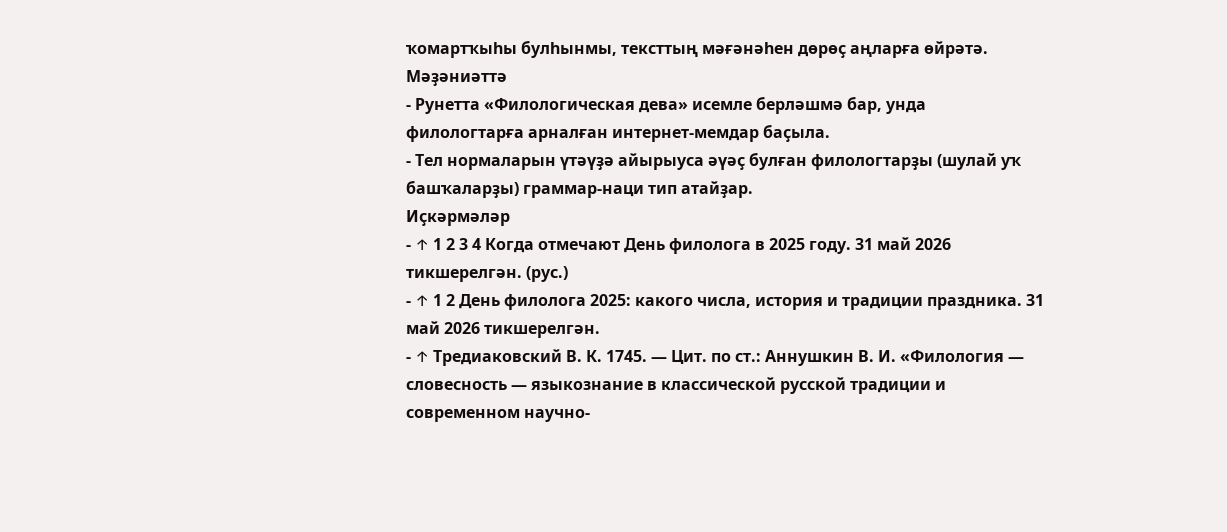ҡомартҡыһы булһынмы, тексттың мәғәнәһен дөрөҫ аңларға өйрәтә.
Мәҙәниәттә
- Рунетта «Филологическая дева» исемле берләшмә бар, унда филологтарға арналған интернет-мемдар баҫыла.
- Тел нормаларын үтәүҙә айырыуса әүәҫ булған филологтарҙы (шулай уҡ башҡаларҙы) граммар-наци тип атайҙар.
Иҫкәрмәләр
- ↑ 1 2 3 4 Когда отмечают День филолога в 2025 году. 31 май 2026 тикшерелгән. (рус.)
- ↑ 1 2 День филолога 2025: какого числа, история и традиции праздника. 31 май 2026 тикшерелгән.
- ↑ Тредиаковский В. К. 1745. — Цит. по ст.: Аннушкин В. И. «Филология — словесность — языкознание в классической русской традиции и современном научно-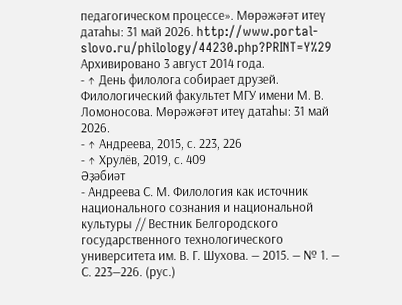педагогическом процессе». Мөрәжәғәт итеү датаһы: 31 май 2026. http://www.portal-slovo.ru/philology/44230.php?PRINT=Y%29 Архивировано 3 август 2014 года.
- ↑ День филолога собирает друзей. Филологический факультет МГУ имени М. В. Ломоносова. Мөрәжәғәт итеү датаһы: 31 май 2026.
- ↑ Андреева, 2015, с. 223, 226
- ↑ Хрулёв, 2019, с. 409
Әҙәбиәт
- Андреева С. М. Филология как источник национального сознания и национальной культуры // Вестник Белгородского государственного технологического университета им. В. Г. Шухова. — 2015. — № 1. — С. 223—226. (рус.)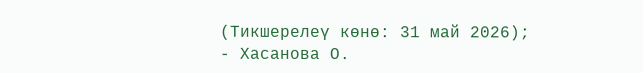(Тикшерелеү көнө: 31 май 2026);
- Хасанова О.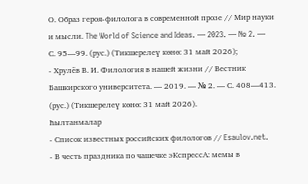О. Образ героя-филолога в современной прозе // Мир науки и мысли. The World of Science and Ideas. — 2023. — № 2. — С. 95—99. (рус.) (Тикшерелеү көнө: 31 май 2026);
- Хрулёв В. И. Филология в нашей жизни // Вестник Башкирского университета. — 2019. — № 2. — С. 408—413. (рус.) (Тикшерелеү көнө: 31 май 2026).
Һылтанмалар
- Список известных российских филологов // Esaulov.net.
- В честь праздника по чашечке эКспрессА: мемы в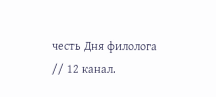честь Дня филолога // 12 канал.